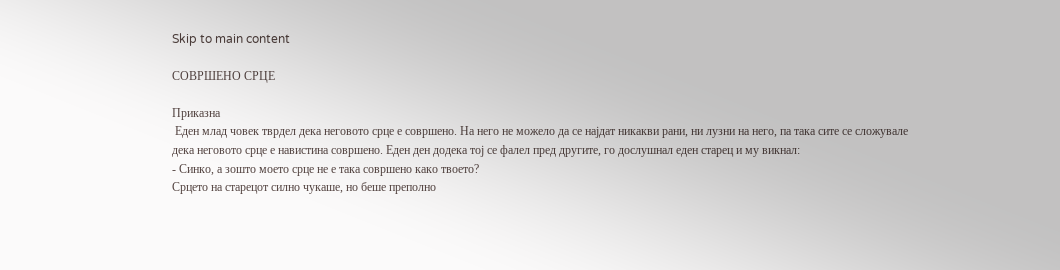Skip to main content

СОВРШЕНО СРЦЕ

Приказна
 Еден млад човек тврдел дека неговото срце е совршено. На него не можело да се најдат никакви рани, ни лузни на него, па така сите се сложувале дека неговото срце е навистина совршено. Еден ден додека тој се фалел пред другите, го дослушнал еден старец и му викнал:
- Синко, а зошто моето срце не е така совршено како твоето?
Срцето на старецот силно чукаше, но беше преполно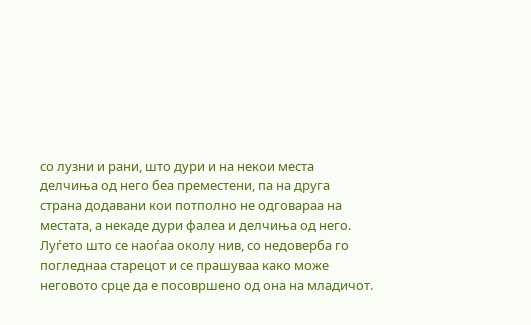со лузни и рани, што дури и на некои места делчиња од него беа преместени, па на друга страна додавани кои потполно не одговараа на местата, а некаде дури фалеа и делчиња од него. Луѓето што се наоѓаа околу нив, со недоверба го погледнаа старецот и се прашуваа како може неговото срце да е посовршено од она на младичот.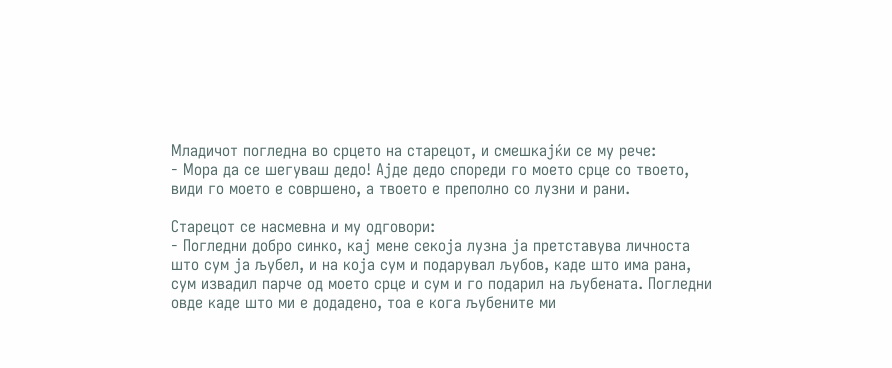Младичот погледна во срцето на старецот, и смешкајќи се му рече:
- Мора да се шегуваш дедо! Ајде дедо спореди го моето срце со твоето, види го моето е совршено, а твоето е преполно со лузни и рани.

Старецот се насмевна и му одговори:
- Погледни добро синко, кај мене секоја лузна ја претставува личноста што сум ја љубел, и на која сум и подарувал љубов, каде што има рана, сум извадил парче од моето срце и сум и го подарил на љубената. Погледни овде каде што ми е додадено, тоа е кога љубените ми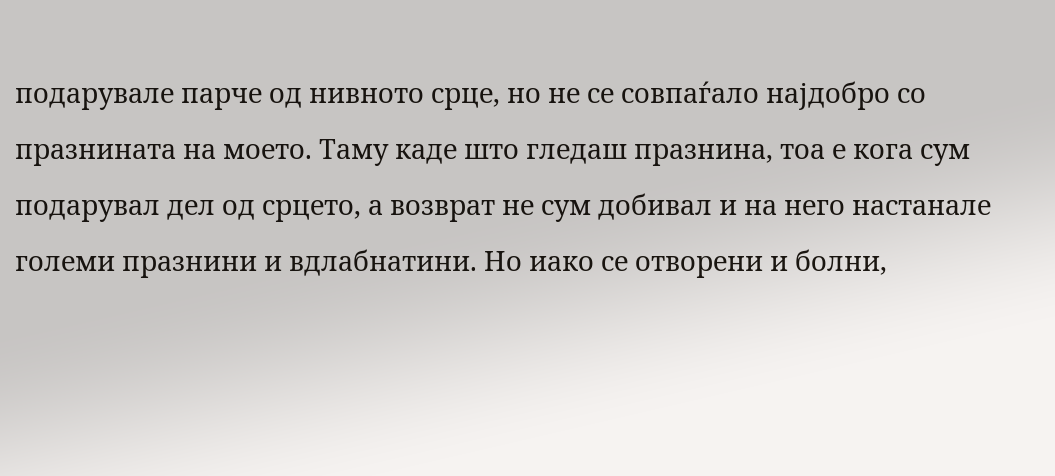подарувале парче од нивното срце, но не се совпаѓало најдобро со празнината на моето. Таму каде што гледаш празнина, тоа е кога сум подарувал дел од срцето, а возврат не сум добивал и на него настанале големи празнини и вдлабнатини. Но иако се отворени и болни,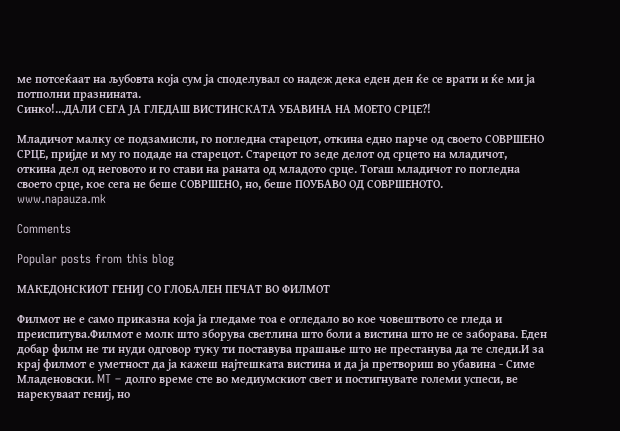ме потсеќаат на љубовта која сум ја споделувал со надеж дека еден ден ќе се врати и ќе ми ја потполни празнината.
Синко!...ДАЛИ СЕГА ЈА ГЛЕДАШ ВИСТИНСКАТА УБАВИНА НА МОЕТО СРЦЕ?!

Младичот малку се подзамисли, го погледна старецот, откина едно парче од своето СОВРШЕНО СРЦЕ, пријде и му го подаде на старецот. Старецот го зеде делот од срцето на младичот, откина дел од неговото и го стави на раната од младото срце. Тогаш младичот го погледна своето срце, кое сега не беше СОВРШЕНО, но, беше ПОУБАВО ОД СОВРШЕНОТО.
www.napauza.mk

Comments

Popular posts from this blog

МАКЕДОНСКИОТ ГЕНИЈ СО ГЛОБАЛЕН ПЕЧАТ ВО ФИЛМОТ

Филмот не е само приказна која ја гледаме тоа е огледало во кое човештвото се гледа и преиспитува.Филмот е молк што зборува светлина што боли а вистина што не се заборава. Еден добар филм не ти нуди одговор туку ти поставува прашање што не престанува да те следи.И за крај филмот е уметност да ја кажеш најтешката вистина и да ја претвориш во убавина - Симе Младеновски. MT – долго време сте во медиумскиот свет и постигнувате големи успеси, ве нарекуваат гениј, но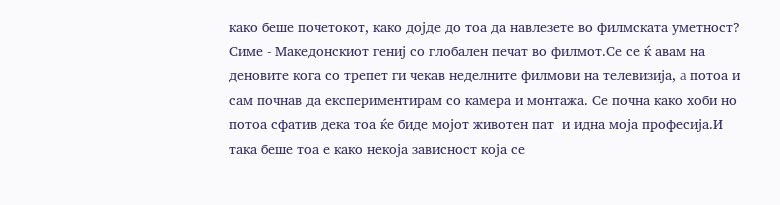како беше почетокот, како дојде до тоа да навлезете во филмската уметност? Симе - Македонскиот гениј со глобален печат во филмот.Се се ќ авам на деновите кога со трепет ги чекав неделните филмови на телевизија, a потоа и сам почнав да експериментирам со камера и монтажа. Се почна како хоби но потоа сфатив дека тоа ќе биде мојот животен пат  и идна моја професија.И така беше тоа е како некоја зависност која се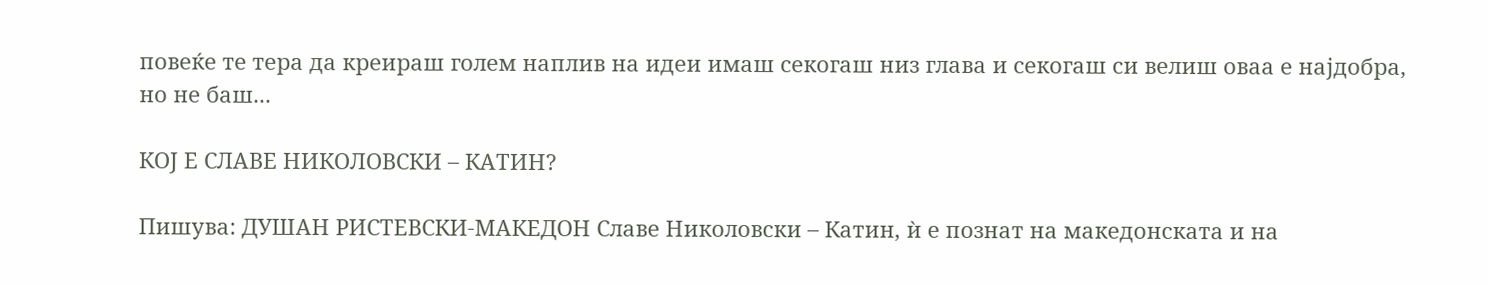повеќе те тера да креираш голем наплив на идеи имаш секогаш низ глава и секогаш си велиш оваа е најдобра, но не баш...

КОЈ Е СЛАВЕ НИКОЛОВСКИ – КАТИН?

Пишува: ДУШАН РИСТЕВСКИ-МАКЕДОН Славе Николовски – Катин, ѝ е познат на македонската и на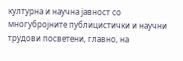културна и научна јавност со многубројните публицистички и научни трудови посветени, главно, на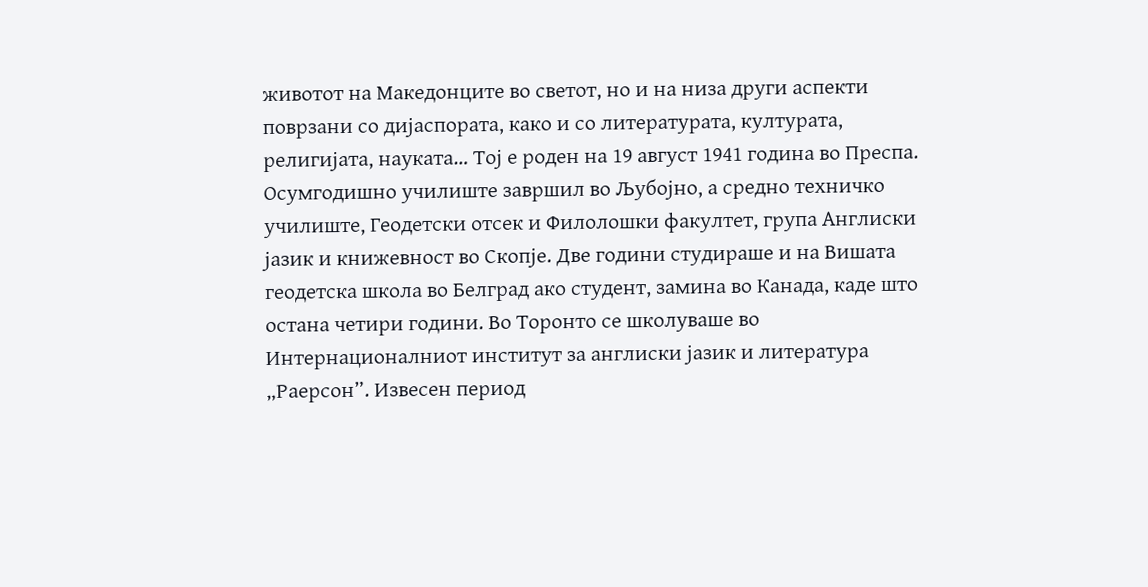животот на Македонците во светот, но и на низа други аспекти поврзани со дијаспората, како и со литературата, културата, религијата, науката… Тој е роден на 19 август 1941 година во Преспа. Осумгодишно училиште завршил во Љубојно, а средно техничко училиште, Геодетски отсек и Филолошки факултет, група Англиски јазик и книжевност во Скопје. Две години студираше и на Вишата геодетска школа во Белград ако студент, замина во Канада, каде што остана четири години. Во Торонто се школуваше во Интернационалниот институт за англиски јазик и литература „Раерсон”. Извесен период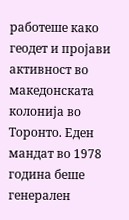работеше како геодет и пројави активност во македонската колонија во Торонто. Еден мандат во 1978 година беше генерален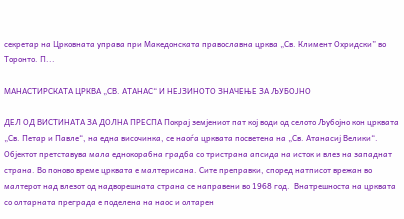секретар на Црковната управа при Македонската православна црква „Св. Климент Охридски” во Торонто. П...

МАНАСТИРСКАТА ЦРКВА „СВ. АТАНАС“ И НЕЈЗИНОТО ЗНАЧЕЊЕ ЗА ЉУБОЈНО

ДЕЛ ОД ВИСТИНАТА ЗА ДОЛНА ПРЕСПА Покрај земјениот пат кој води од селото Љубојно кон црквата „Св. Петар и Павле“, на една височинка, се наоѓа црквата посветена на „Св. Атанасиј Велики“. Објектот претставува мала еднокорабна градба со тристрана апсида на исток и влез на западнат страна. Во поново време црквата е малтерисана. Сите преправки, според натписот врежан во малтерот над влезот од надворешната страна се направени во 1968 год.  Внатрешноста на црквата со олтарната преграда е поделена на наос и олтарен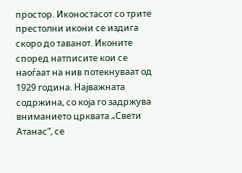простор. Иконостасот со трите престолни икони се издига скоро до таванот. Иконите според натписите кои се наоѓаат на нив потекнуваат од 1929 година. Најважната содржина, со која го задржува вниманието црквата „Свети Атанас“, се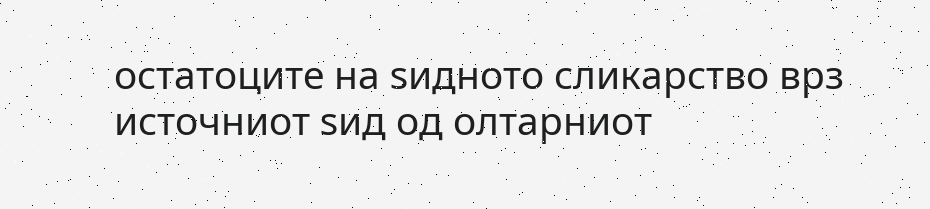остатоците на ѕидното сликарство врз источниот ѕид од олтарниот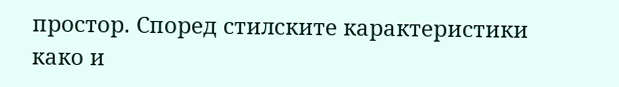простор. Според стилските карактеристики како и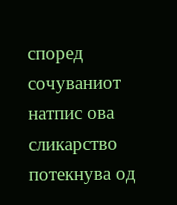според сочуваниот натпис ова сликарство потекнува од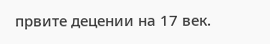првите децении на 17 век.